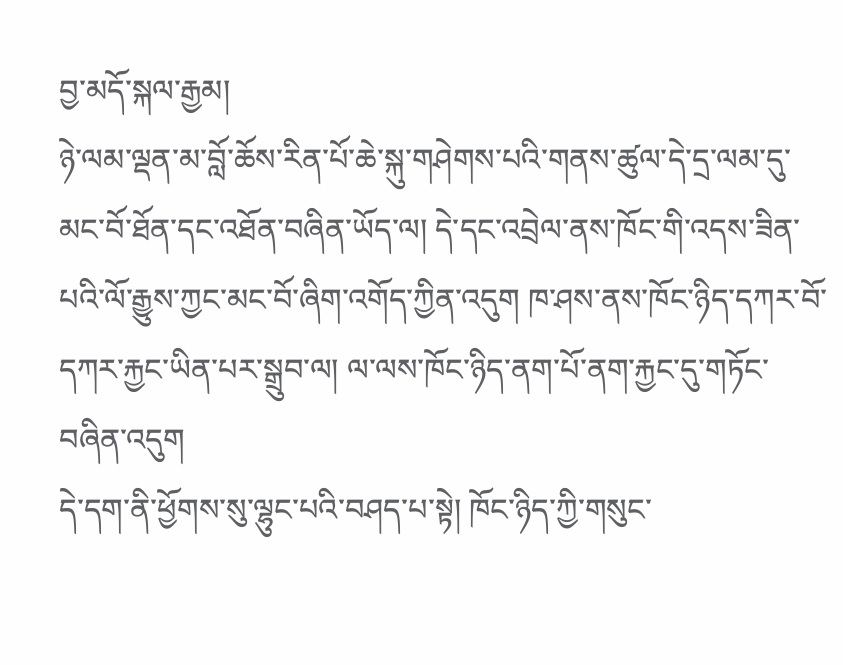བྱ་མདོ་སྐལ་རྒྱམ།
ཉེ་ལམ་ལྡན་མ་བློ་ཆོས་རིན་པོ་ཆེ་སྐུ་གཤེགས་པའི་གནས་ཚུལ་དེ་དྲ་ལམ་དུ་མང་བོ་ཐོན་དང་འཐོན་བཞིན་ཡོད་ལ། དེ་དང་འབྲེལ་ནས་ཁོང་གི་འདས་ཟིན་པའི་ལོ་རྒྱུས་ཀྱང་མང་བོ་ཞིག་འགོད་ཀྱིན་འདུག ཁ་ཤས་ནས་ཁོང་ཉིད་དཀར་བོ་དཀར་རྐྱང་ཡིན་པར་སྒྲུབ་ལ། ལ་ལས་ཁོང་ཉིད་ནག་པོ་ནག་རྐྱང་དུ་གཏོང་བཞིན་འདུག
དེ་དག་ནི་ཕྱོགས་སུ་ལྷུང་པའི་བཤད་པ་སྟེ། ཁོང་ཉིད་ཀྱི་གསུང་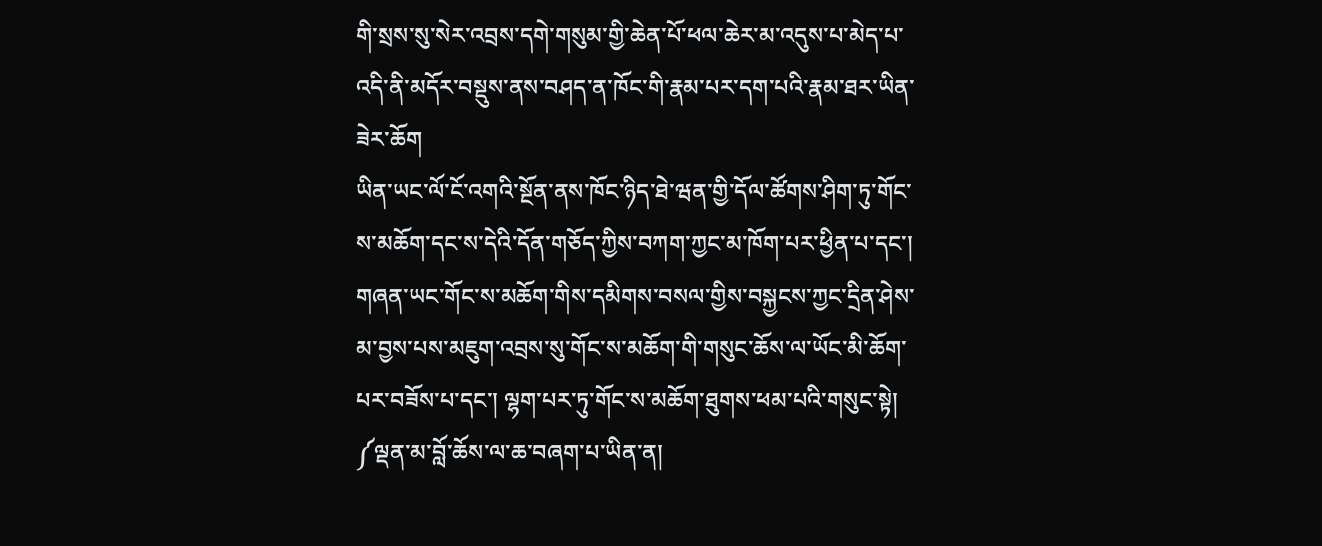གི་སྲས་སུ་སེར་འབྲས་དགེ་གསུམ་གྱི་ཆེན་པོ་ཕལ་ཆེར་མ་འདུས་པ་མེད་པ་འདི་ནི་མདོར་བསྡུས་ནས་བཤད་ན་ཁོང་གི་རྣམ་པར་དག་པའི་རྣམ་ཐར་ཡིན་ཟེར་ཆོག
ཡིན་ཡང་ལོ་ངོ་འགའི་སྔོན་ནས་ཁོང་ཉིད་ཐེ་ཝན་གྱི་དོལ་ཚོགས་ཤིག་ཏུ་གོང་ས་མཆོག་དང་ས་དེའི་དོན་གཅོད་ཀྱིས་བཀག་ཀྱང་མ་ཁོག་པར་ཕྱིན་པ་དང་། གཞན་ཡང་གོང་ས་མཆོག་གིས་དམིགས་བསལ་གྱིས་བསྐྱངས་ཀྱང་དྲིན་ཤེས་མ་བྱས་པས་མཇུག་འབྲས་སུ་གོང་ས་མཆོག་གི་གསུང་ཆོས་ལ་ཡོང་མི་ཆོག་པར་བཟོས་པ་དང་། ལྷག་པར་ཏུ་གོང་ས་མཆོག་ཐུགས་ཕམ་པའི་གསུང་སྟེ།
༼ལྡན་མ་བློ་ཆོས་ལ་ཆ་བཞག་པ་ཡིན་ན།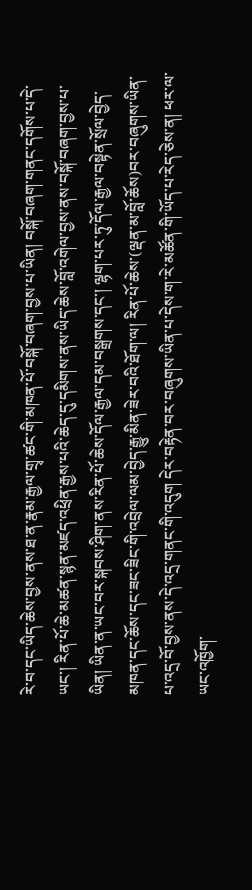རེ་བ་དང་ཡིད་ཆེས་བྱས་ནས་ཐ་ན་རྣམ་རྒྱལ་གྲྭ་ཚང་གི་མཁན་པོ་བསྐོ་བཞག་བྱས་པ་ཡིན། བསྐོ་བཞག་གནང་དགོས་པ་དེ་ཡང་། རིན་པོ་ཆེ་མཚན་སྙན་མཛད་འཕྲིན་རྒྱས་པའི་ཆེད་དུ་དམིགས་ནས་ཡིད་ཆེས་བློ་འགེལ་བྱས་ནས་བསྐོ་བཞག་བྱས་པ་ཡིན། ཡིན་ན་ཡང་བར་སྐབས་ཤིག་ནས་རིན་པོ་ཆེས་དོལ་རྒྱལ་དམ་བསྒྲགས་དང་། ལྷག་པར་ཏུ་དོལ་རྒྱལ་བསྟེན་སྲོལ་བྱེད་མཁན་དང་ཆོས་དང་ཟང་ཟིང་གི་འབྲེལ་ལམ་བྱེད་རྒྱུ་མིན་ཟེར་བའི་ཐོག་ལ། རིན་པོ་ཆེས་(ལྡན་མ་བློ་ཆོས)བར་བཞུགས་ཡིན་པ་འདྲ་བོ་བྱས་ནས་དེ་འདྲ་གནང་གི་འདུག དེར་བརྟེན་བར་བཞུགས་ཡིན་པ་དེས་ག་རེ་མཚོན་གི་ཡོད་པ་རེད་ཅེས་ན། ཕར་ལ་ཡང་འཁྱོག་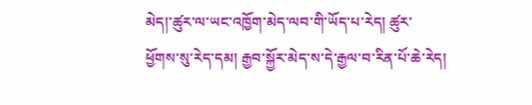མེད།་ཚུར་ལ་ཡང་འཁྱོག་མེད་ལབ་གི་ཡོད་པ་རེད། ཚུར་ཕྱོགས་སུ་རེད་དམ། རྒྱབ་སྐྱོར་མེད་ས་དེ་རྒྱལ་བ་རིན་པོ་ཆེ་རེད།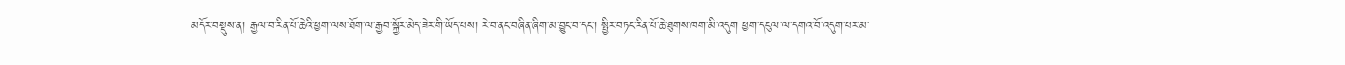མདོར་བསྡུས་ན། རྒྱལ་བ་རིན་པོ་ཆེའི་ཕྱག་ལས་ཐོག་ལ་རྒྱབ་སྐྱོར་མེད་ཟེར་གི་ཡོད་པས། རེ་བ་ནང་བཞིན་ཞིག་མ་བྱུང་བ་དང་། སྤྱིར་བཏང་རིན་པོ་ཆེ་ཐུགས་ཁག་མི་འདུག ཕྱག་དངུལ་ལ་དགའ་བོ་འདུག་པར་མ་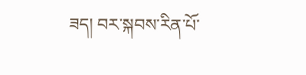ཟད། བར་སྐབས་རིན་པོ་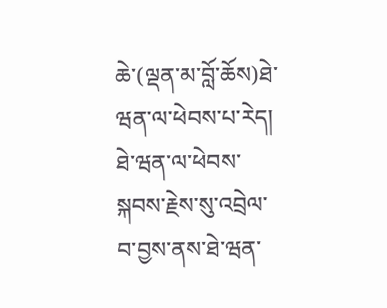ཆེ་(ལྡན་མ་བློ་ཆོས)ཐེ་ཝན་ལ་ཕེབས་པ་རེད། ཐེ་ཝན་ལ་ཕེབས་སྐབས་རྗེས་སུ་འབྲེལ་བ་བྱས་ནས་ཐེ་ཝན་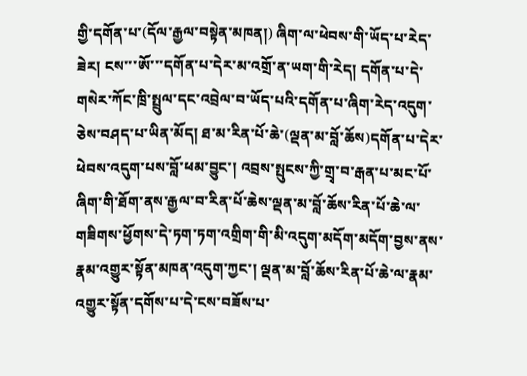གྱི་དགོན་པ་(དོལ་རྒྱལ་བསྟེན་མཁན།) ཞིག་ལ་ཕེབས་གི་ཡོད་པ་རེད་ཟེར། ངས་་་ཨོ་་་དགོན་པ་དེར་མ་འགྲོ་ན་ཡག་གི་རེད། དགོན་པ་དེ་གསེར་ཀོང་ཁྲི་སྤྲུལ་དང་འབྲེལ་བ་ཡོད་པའི་དགོན་པ་ཞིག་རེད་འདུག་ཅེས་བཤད་པ་ཡིན་མོད། ཐ་མ་རིན་པོ་ཆེ་(ལྡན་མ་བློ་ཆོས)དགོན་པ་དེར་ཕེབས་འདུག་པས་བློ་ཕམ་བྱུང་། འབྲས་སྤུངས་ཀྱི་གྲྭ་བ་རྒན་པ་མང་པོ་ཞིག་གི་ཐོག་ནས་རྒྱལ་བ་རིན་པོ་ཆེས་ལྡན་མ་བློ་ཆོས་རིན་པོ་ཆེ་ལ་གཟིགས་ཕྱོགས་དེ་ཏག་ཏག་འགྲིག་གི་མི་འདུག་མདོག་མདོག་བྱས་ནས་རྣམ་འགྱུར་སྟོན་མཁན་འདུག་ཀྱང་། ལྡན་མ་བློ་ཆོས་རིན་པོ་ཆེ་ལ་རྣམ་འགྱུར་སྟོན་དགོས་པ་དེ་ངས་བཟོས་པ་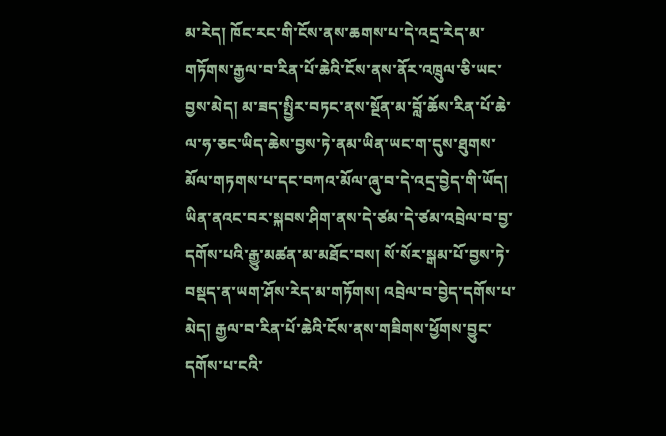མ་རེད། ཁོང་རང་གི་ངོས་ནས་ཆགས་པ་དེ་འདྲ་རེད་མ་གཏོགས་རྒྱལ་བ་རིན་པོ་ཆེའི་ངོས་ནས་ནོར་འཁྲུལ་ཅི་ཡང་བྱས་མེད། མ་ཟད་སྤྱིར་བཏང་ནས་སྔོན་མ་བློ་ཆོས་རིན་པོ་ཆེ་ལ་ཧ་ཅང་ཡིད་ཆེས་བྱས་ཏེ་ནམ་ཡིན་ཡང་ག་དུས་ཐུགས་མོལ་གཏགས་པ་དང་བཀའ་མོལ་ཞུ་བ་དེ་འདྲ་བྱེད་གི་ཡོད། ཡིན་ནའང་བར་སྐབས་ཤིག་ནས་དེ་ཙམ་དེ་ཙམ་འབྲེལ་བ་བྱ་དགོས་པའི་རྒྱུ་མཚན་མ་མཐོང་བས། སོ་སོར་སྒམ་པོ་བྱས་ཏེ་བསྡད་ན་ཡག་ཤོས་རེད་མ་གཏོགས། འབྲེལ་བ་བྱེད་དགོས་པ་མེད། རྒྱལ་བ་རིན་པོ་ཆེའི་ངོས་ནས་གཟིགས་ཕྱོགས་བྱུང་དགོས་པ་ངའི་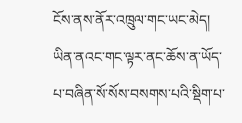ངོས་ནས་ནོར་འཁྲུལ་གང་ཡང་མེད། ཡིན་ནའང་གང་ལྟར་ནང་ཆོས་ན་ཡོད་པ་བཞིན་སོ་སོས་བསགས་པའི་སྡིག་པ་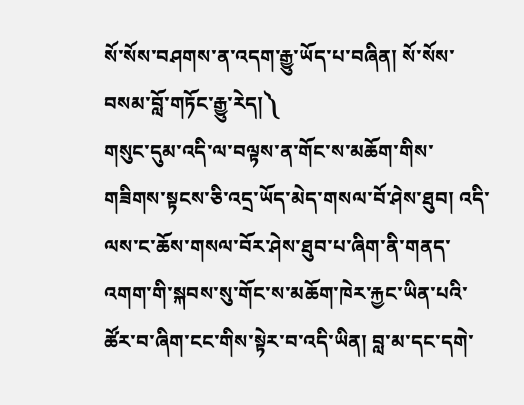སོ་སོས་བཤགས་ན་འདག་རྒྱུ་ཡོད་པ་བཞིན། སོ་སོས་བསམ་བློ་གཏོང་རྒྱུ་རེད།༽
གསུང་དུམ་འདི་ལ་བལྟས་ན་གོང་ས་མཆོག་གིས་གཟིགས་སྟངས་ཅི་འདྲ་ཡོད་མེད་གསལ་བོ་ཤེས་ཐུབ། འདི་ལས་ང་ཆོས་གསལ་བོར་ཤེས་ཐུབ་པ་ཞིག་ནི་གནད་འགག་གི་སྐབས་སུ་གོང་ས་མཆོག་ཁེར་རྐྱང་ཡིན་པའི་ཚོར་བ་ཞིག་ངང་གིས་སྟེར་བ་འདི་ཡིན། བླ་མ་དང་དགེ་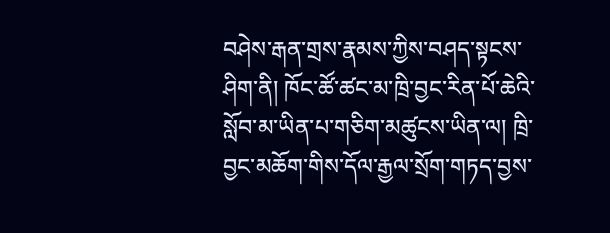བཤེས་རྒན་གྲས་རྣམས་ཀྱིས་བཤད་སྟངས་ཤིག་ནི། ཁོང་ཚོ་ཚང་མ་ཁྲི་བྱང་རིན་པོ་ཆེའི་སློབ་མ་ཡིན་པ་གཅིག་མཚུངས་ཡིན་ལ། ཁྲི་བྱང་མཆོག་གིས་དོལ་རྒྱལ་སྲོག་གཏད་བྱས་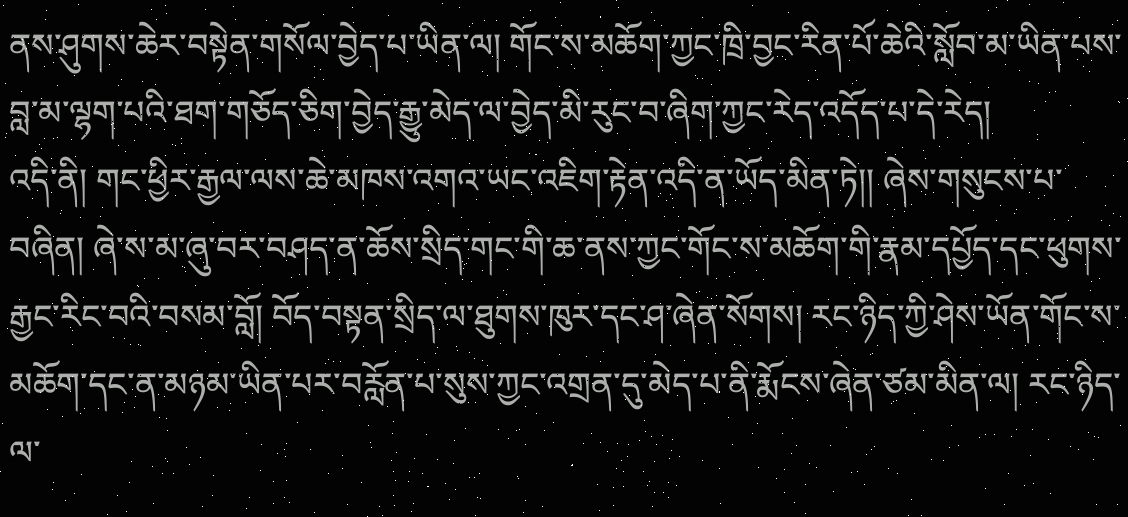ནས་ཤུགས་ཆེར་བསྟེན་གསོལ་བྱེད་པ་ཡིན་ལ། གོང་ས་མཆོག་ཀྱང་ཁྲི་བྱང་རིན་པོ་ཆེའི་སློབ་མ་ཡིན་པས་བླ་མ་ལྷག་པའི་ཐག་གཅོད་ཅིག་བྱེད་རྒྱུ་མེད་ལ་བྱེད་མི་རུང་བ་ཞིག་ཀྱང་རེད་འདོད་པ་དེ་རེད།
འདི་ནི། གང་ཕྱིར་རྒྱལ་ལས་ཆེ་མཁས་འགའ་ཡང་འཇིག་རྟེན་འདི་ན་ཡོད་མིན་ཏེ།། ཞེས་གསུངས་པ་བཞིན། ཞེ་ས་མ་ཞུ་བར་བཤད་ན་ཆོས་སྲིད་གང་གི་ཆ་ནས་ཀྱང་གོང་ས་མཆོག་གི་རྣམ་དཔྱོད་དང་ཕུགས་རྒྱང་རིང་བའི་བསམ་བློ། བོད་བསྟན་སྲིད་ལ་ཐུགས་ཁུར་དང་ཤ་ཞེན་སོགས། རང་ཉིད་ཀྱི་ཤེས་ཡོན་གོང་ས་མཆོག་དང་ན་མཉམ་ཡིན་པར་བརློན་པ་སུས་ཀྱང་འགྲན་དུ་མེད་པ་ནི་རྨོངས་ཞེན་ཙམ་མིན་ལ། རང་ཉིད་ལ་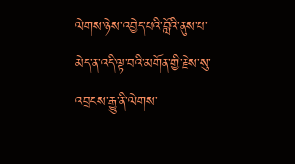ལེགས་ཉེས་འབྱེད་པའི་བློའི་ནུས་པ་མེད་ན་འདི་ལྟ་བའི་མགོན་གྱི་རྗེས་སུ་འབྲངས་རྒྱུ་ནི་ལེགས་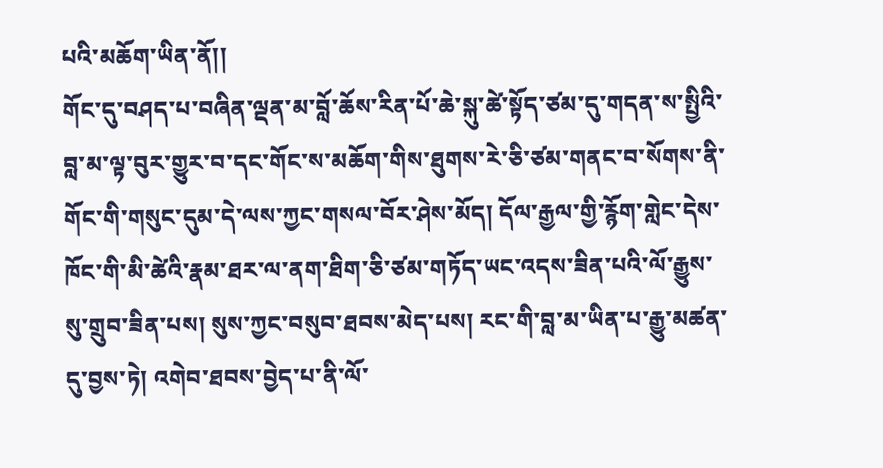པའི་མཆོག་ཡིན་ནོ།།
གོང་དུ་བཤད་པ་བཞིན་ལྡན་མ་བློ་ཆོས་རིན་པོ་ཆེ་སྐུ་ཚེ་སྟོད་ཙམ་དུ་གདན་ས་སྤྱིའི་བླ་མ་ལྟ་བུར་གྱུར་བ་དང་གོང་ས་མཆོག་གིས་ཐུགས་རེ་ཅི་ཙམ་གནང་བ་སོགས་ནི་གོང་གི་གསུང་དུམ་དེ་ལས་ཀྱང་གསལ་བོར་ཤེས་མོད། དོལ་རྒྱལ་གྱི་རྙོག་གླེང་དེས་ཁོང་གི་མི་ཚེའི་རྣམ་ཐར་ལ་ནག་ཐིག་ཅི་ཙམ་གཏོད་ཡང་འདས་ཟིན་པའི་ལོ་རྒྱུས་སུ་གྲུབ་ཟིན་པས། སུས་ཀྱང་བསུབ་ཐབས་མེད་པས། རང་གི་བླ་མ་ཡིན་པ་རྒྱུ་མཚན་དུ་བྱས་ཏེ། འགེབ་ཐབས་བྱེད་པ་ནི་ལོ་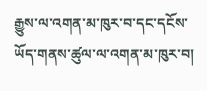རྒྱུས་ལ་འགན་མ་ཁུར་བ་དང་དངོས་ཡོད་གནས་ཚུལ་ལ་འགན་མ་ཁུར་བ།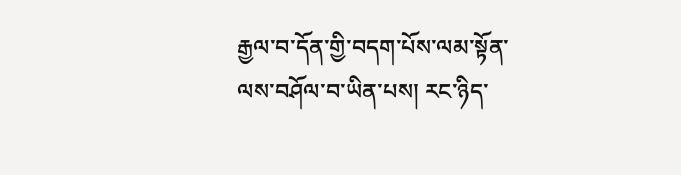རྒྱལ་བ་དོན་གྱི་བདག་པོས་ལམ་སྟོན་ལས་བཤོལ་བ་ཡིན་པས། རང་ཉིད་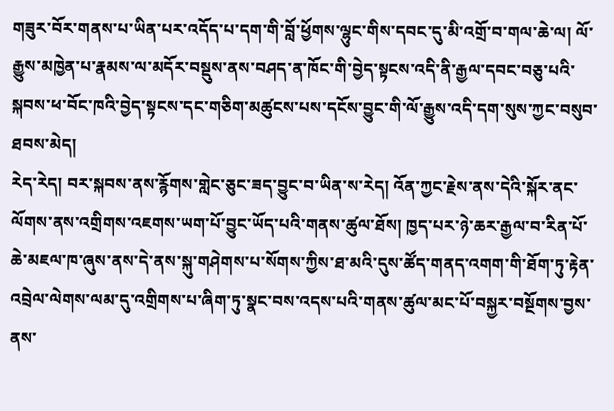གཟུར་བོར་གནས་པ་ཡིན་པར་འདོད་པ་དག་གི་བློ་ཕྱོགས་ལྷུང་གིས་དབང་དུ་མི་འགྲོ་བ་གལ་ཆེ་ལ། ལོ་རྒྱུས་མཁྱེན་པ་རྣམས་ལ་མདོར་བསྡུས་ནས་བཤད་ན་ཁོང་གི་བྱེད་སྟངས་འདི་ནི་རྒྱལ་དབང་བཅུ་པའི་སྐབས་ཕ་བོང་ཁའི་བྱེད་སྟངས་དང་གཅིག་མཚུངས་པས་དངོས་བྱུང་གི་ལོ་རྒྱུས་འདི་དག་སུས་ཀྱང་བསུབ་ཐབས་མེད།
རེད་རེད། བར་སྐབས་ནས་རྙོགས་གླེང་ཅུང་ཟད་བྱུང་བ་ཡིན་ས་རེད། འོན་ཀྱང་རྗེས་ནས་དེའི་སྐོར་ནང་ལོགས་ནས་འགྲིགས་འཇགས་ཡག་པོ་བྱུང་ཡོད་པའི་གནས་ཚུལ་ཐོས། ཁྱད་པར་ཉེ་ཆར་རྒྱལ་བ་རིན་པོ་ཆེ་མཇལ་ཁ་ཞུས་ནས་དེ་ནས་སྐུ་གཤེགས་པ་སོགས་ཀྱིས་ཐ་མའི་དུས་ཚོད་གནད་འགག་གི་ཐོག་ཏུ་རྟེན་འབྲེལ་ལེགས་ལམ་དུ་འགྲིགས་པ་ཞིག་ཏུ་སྣང་བས་འདས་པའི་གནས་ཚུལ་མང་པོ་བསྐྱར་བསྔོགས་བྱས་ནས་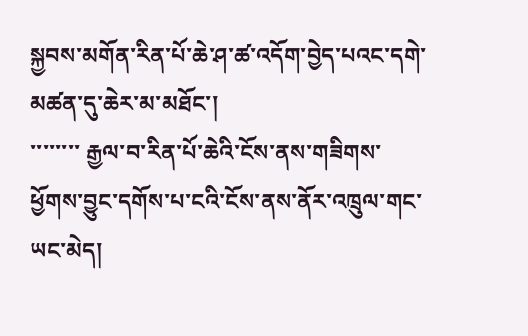སྐྱབས་མགོན་རིན་པོ་ཆེ་ཤ་ཚ་འདོག་བྱེད་པའང་དགེ་མཚན་དུ་ཆེར་མ་མཐོང་།
་་་་་་་་ རྒྱལ་བ་རིན་པོ་ཆེའི་ངོས་ནས་གཟིགས་ཕྱོགས་བྱུང་དགོས་པ་ངའི་ངོས་ནས་ནོར་འཁྲུལ་གང་ཡང་མེད།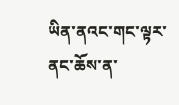ཡིན་ནའང་གང་ལྟར་ནང་ཆོས་ན་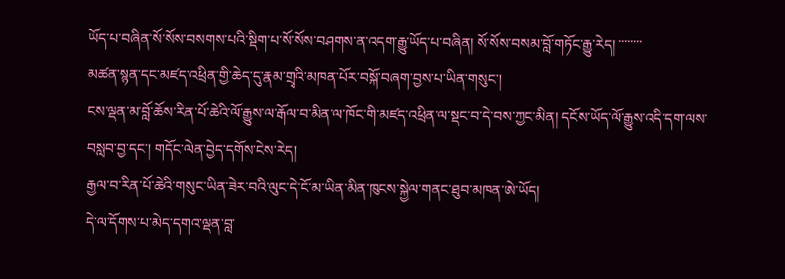ཡོད་པ་བཞིན་སོ་སོས་བསགས་པའི་སྡིག་པ་སོ་སོས་བཤགས་ན་འདག་རྒྱུ་ཡོད་པ་བཞིན། སོ་སོས་བསམ་བློ་གཏོང་རྒྱུ་རེད། ་་་་་་་་
མཚན་སྙན་དང་མཛད་འཕྲིན་གྱི་ཆེད་དུ་རྣམ་གྲྭའི་མཁན་པོར་བསྐོ་བཞག་བྱས་པ་ཡིན་གསུང་།
ངས་ལྡན་མ་བློ་ཆོས་རིན་པོ་ཆེའི་ལོ་རྒྱུས་ལ་རྒོལ་བ་མིན་ལ་ཁོང་གི་མཛད་འཕྲིན་ལ་སྡང་བ་དེ་བས་ཀྱང་མིན། དངོས་ཡོད་ལོ་རྒྱུས་འདི་དག་ལས་བསླབ་བྱ་དང་། གདོང་ལེན་བྱེད་དགོས་ངེས་རེད།
རྒྱལ་བ་རིན་པོ་ཆེའི་གསུང་ཡིན་ཟེར་བའི་ལུང་དེ་ངོ་མ་ཡིན་མིན་ཁུངས་སྐྱེལ་གནང་ཐུབ་མཁན་ཨེ་ཡོད།
དེ་ལ་དོགས་པ་མེད་དགའ་ལྡན་བླ་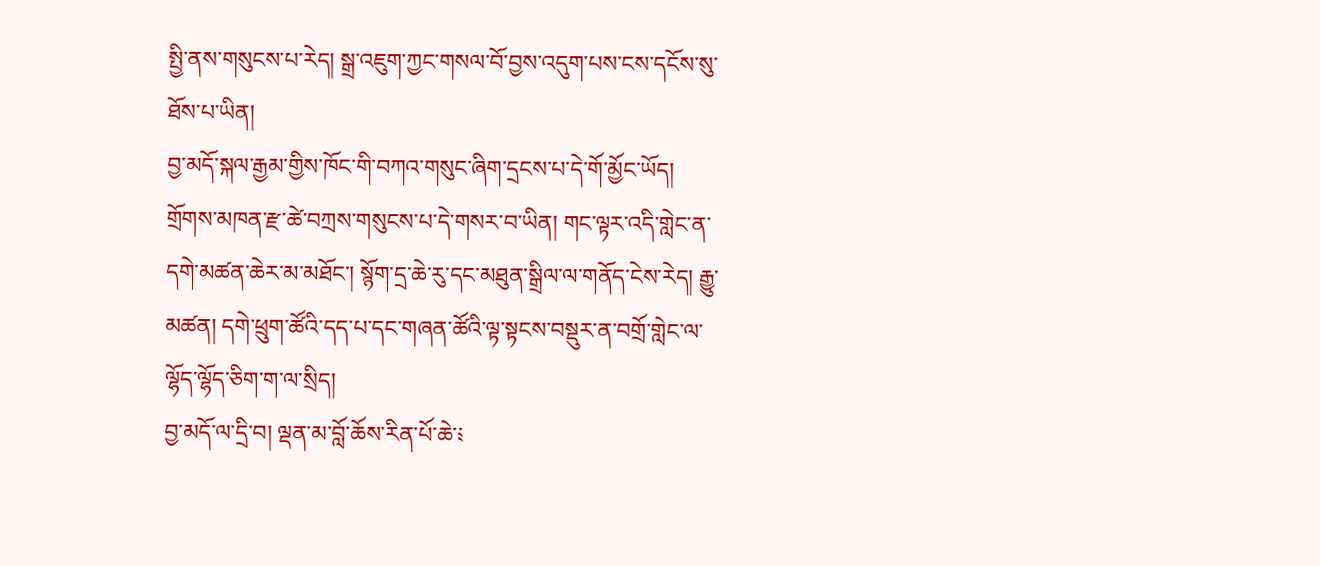སྤྱི་ནས་གསུངས་པ་རེད། སྒྲ་འཇུག་ཀྱང་གསལ་བོ་བྱས་འདུག་པས་ངས་དངོས་སུ་ཐོས་པ་ཡིན།
བྱ་མདོ་སྐལ་རྒྱམ་གྱིས་ཁོང་གི་བཀའ་གསུང་ཞིག་དྲངས་པ་དེ་གོ་མྱོང་ཡོད། གྲོགས་མཁན་རྫ་ཚེ་བཀྲས་གསུངས་པ་དེ་གསར་བ་ཡིན། གང་ལྟར་འདི་གླེང་ན་དགེ་མཚན་ཆེར་མ་མཐོང་། སྙོག་དྲ་ཆེ་རུ་དང་མཐུན་སྒྲིལ་ལ་གནོད་ངེས་རེད། རྒྱུ་མཚན། དགེ་ཕྲུག་ཚོའི་དད་པ་དང་གཞན་ཚོའི་ལྟ་སྟངས་བསྡུར་ན་བགྲོ་གླེང་ལ་ལྷོད་ལྷོད་ཅིག་ག་ལ་སྲིད།
བྱ་མདོ་ལ་དྲི་བ། ལྡན་མ་བློ་ཆོས་རིན་པོ་ཆེ་༴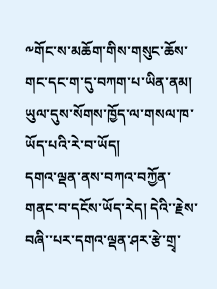༸གོང་ས་མཆོག་གིས་གསུང་ཆོས་གང་དང་ག་དུ་བཀག་པ་ཡིན་ནམ། ཡུལ་དུས་སོགས་ཁྱོད་ལ་གསལ་ཁ་ཡོད་པའི་རེ་བ་ཡོད།
དགའ་ལྡན་ནས་བཀའ་བཀྱོན་གནང་བ་དངོས་ཡོད་རེད། དེའི་་རྗེས་བཞི་་པར་དགའ་ལྡན་ཤར་རྩེ་གྲྭ་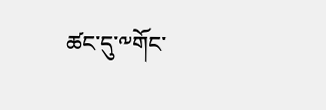ཚང་དུ་༸གོང་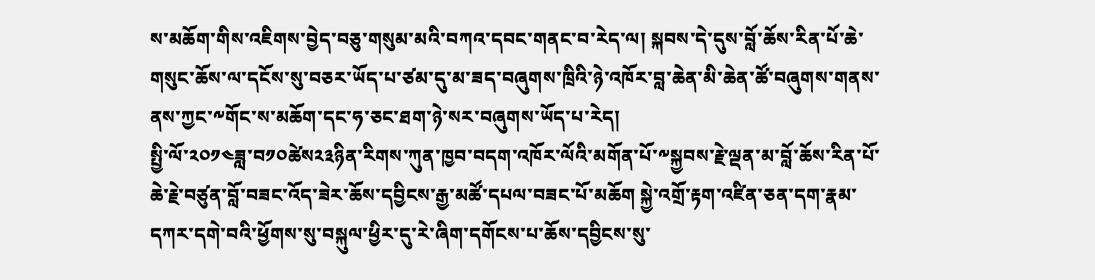ས་མཆོག་གིས་འཇིགས་བྱེད་བཅུ་གསུམ་མའི་བཀའ་དབང་གནང་བ་རེད་ལ། སྐབས་དེ་དུས་བློ་ཆོས་རིན་པོ་ཆེ་གསུང་ཆོས་ལ་དངོས་སུ་བཅར་ཡོད་པ་ཙམ་དུ་མ་ཟད་བཞུགས་ཁྲིའི་ཉེ་འཁོར་བླ་ཆེན་མི་ཆེན་ཚོ་བཞུགས་གནས་ནས་ཀྱང་༸གོང་ས་མཆོག་དང་ཧ་ཅང་ཐག་ཉེ་སར་བཞུགས་ཡོད་པ་རེད།
སྤྱི་ལོ་༢༠༡༤ཟླ་བ༡༠ཚེས༢༣ཉིན་རིགས་ཀུན་ཁྱབ་བདག་འཁོར་ལོའི་མགོན་པོ་༸སྐྱབས་རྗེ་ལྡན་མ་བློ་ཆོས་རིན་པོ་ཆེ་རྗེ་བཙུན་བློ་བཟང་འོད་ཟེར་ཆོས་དབྱིངས་རྒྱ་མཚོ་དཔལ་བཟང་པོ་མཆོག སྐྱེ་འགྲོ་རྟག་འཛིན་ཅན་དག་རྣམ་དཀར་དགེ་བའི་ཕྱོགས་སུ་བསྐུལ་ཕྱིར་དུ་རེ་ཞིག་དགོངས་པ་ཆོས་དབྱིངས་སུ་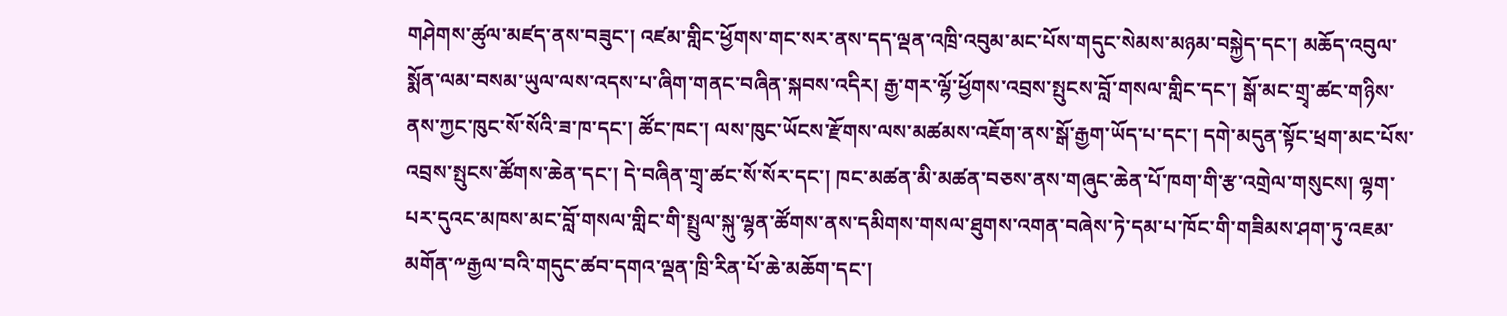གཤེགས་ཚུལ་མཛད་ནས་བཟུང་། འཛམ་གླིང་ཕྱོགས་གང་སར་ནས་དད་ལྡན་འཁྲི་འབུམ་མང་པོས་གདུང་སེམས་མཉམ་བསྐྱེད་དང་། མཆོད་འབུལ་སྨོན་ལམ་བསམ་ཡུལ་ལས་འདས་པ་ཞིག་གནང་བཞིན་སྐབས་འདིར། རྒྱ་གར་ལྷོ་ཕྱོགས་འབྲས་སྤུངས་བློ་གསལ་གླིང་དང་། སྒོ་མང་གྲྭ་ཚང་གཉིས་ནས་ཀྱང་ཁུང་སོ་སོའི་ཟ་ཁ་དང་། ཚོང་ཁང་། ལས་ཁུང་ཡོངས་རྫོགས་ལས་མཚམས་འཇོག་ནས་སྒོ་རྒྱག་ཡོད་པ་དང་། དགེ་མདུན་སྟོང་ཕྲག་མང་པོས་འབྲས་སྤུངས་ཚོགས་ཆེན་དང་། དེ་བཞིན་གྲྭ་ཚང་སོ་སོར་དང་། ཁང་མཚན་མི་མཚན་བཅས་ནས་གཞུང་ཆེན་པོ་ཁག་གི་རྩ་འགྲེལ་གསུངས། ལྷག་པར་དུའང་མཁས་མང་བློ་གསལ་གླིང་གི་སྤྲུལ་སྐུ་ལྷན་ཚོགས་ནས་དམིགས་གསལ་ཐུགས་འགན་བཞེས་ཏེ་དམ་པ་ཁོང་གི་གཟིམས་ཤག་ཏུ་འཇམ་མགོན་༸རྒྱལ་བའི་གདུང་ཚབ་དགའ་ལྡན་ཁྲི་རིན་པོ་ཆེ་མཆོག་དང་།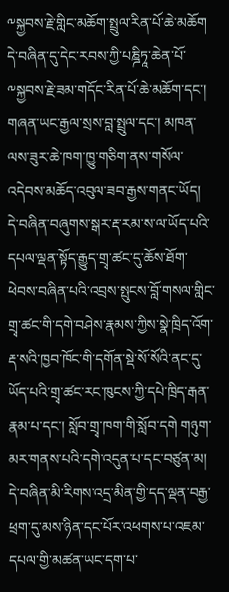༸སྐྱབས་རྗེ་གླིང་མཆོག་སྤྲུལ་རིན་པོ་ཆེ་མཆོག དེ་བཞིན་དུ་དེང་རབས་ཀྱི་པཎྜིཏཱ་ཆེན་པོ་༸སྐྱབས་རྗེ་ཟམ་གདོང་རིན་པོ་ཆེ་མཆོག་དང་། གཞན་ཡང་རྒྱལ་སྲས་བླ་སྤྲུལ་དང་། མཁན་ལས་ཟུར་ཆེ་ཁག་ཁྱུ་གཅིག་ནས་གསོལ་འདེབས་མཆོད་འབུལ་ཟབ་རྒྱས་གནང་ཡོད། དེ་བཞིན་བཞུགས་སྒར་རྡ་རམ་ས་ལ་ཡོད་པའི་དཔལ་ལྡན་སྟོད་རྒྱུད་གྲྭ་ཚང་དུ་ཆོས་ཐོག་ཕེབས་བཞིན་པའི་འབྲས་སྤུངས་བློ་གསལ་གླིང་གྲྭ་ཚང་གི་དགེ་བཤེས་རྣམས་ཀྱིས་སྣེ་ཁྲིད་འོག་རྡ་སའི་ཁྱབ་ཁོང་གི་དགོན་སྡེ་སོ་སོའི་ནང་དུ་ཡོད་པའི་གྲྭ་ཚང་རང་ཁུངས་ཀྱི་དཔེ་ཁྲིད་རྒན་རྣམ་པ་དང་། སློབ་གྲྭ་ཁག་གི་སློབ་དགེ གཉུག་མར་གནས་པའི་དགེ་འདུན་པ་དང་བཙུན་མ། དེ་བཞིན་མི་རིགས་འདྲ་མིན་གྱི་དད་ལྡན་བརྒྱ་ཕྲག་དུ་མས་ཉིན་དང་པོར་འཕགས་པ་འཇམ་དཔལ་གྱི་མཚན་ཡང་དག་པ་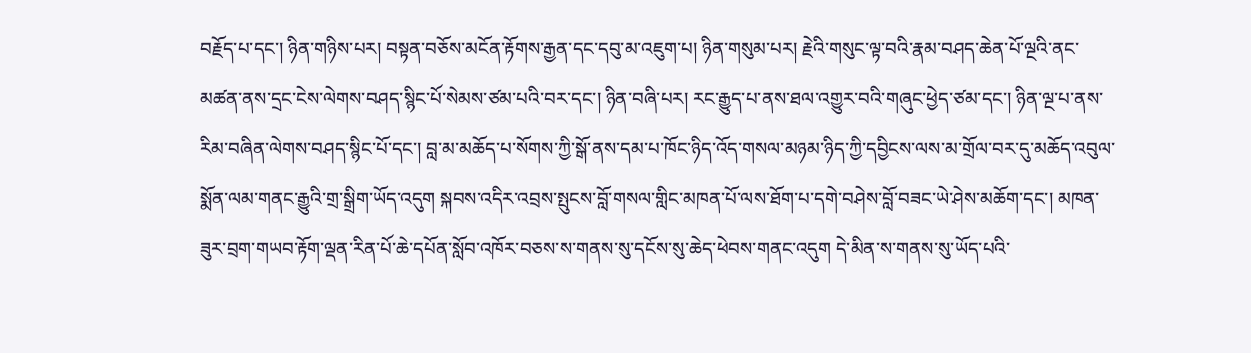བརྗོད་པ་དང་། ཉིན་གཉིས་པར། བསྟན་བཅོས་མངོན་རྟོགས་རྒྱན་དང་དབུ་མ་འཇུག་པ། ཉིན་གསུམ་པར། རྗེའི་གསུང་ལྟ་བའི་རྣམ་བཤད་ཆེན་པོ་ལྔའི་ནང་མཚན་ནས་དྲང་ངེས་ལེགས་བཤད་སྙིང་པོ་སེམས་ཙམ་པའི་བར་དང་། ཉིན་བཞི་པར། རང་རྒྱུད་པ་ནས་ཐལ་འགྱུར་བའི་གཞུང་ཕྱེད་ཙམ་དང་། ཉིན་ལྔ་པ་ནས་རིམ་བཞིན་ལེགས་བཤད་སྙིང་པོ་དང་། བླ་མ་མཆོད་པ་སོགས་ཀྱི་སྒོ་ནས་དམ་པ་ཁོང་ཉིད་འོད་གསལ་མཉམ་ཉིད་ཀྱི་དབྱིངས་ལས་མ་གྲོལ་བར་དུ་མཆོད་འབུལ་སྨོན་ལམ་གནང་རྒྱུའི་གྲ་སྒྲིག་ཡོད་འདུག སྐབས་འདིར་འབྲས་སྤུངས་བློ་གསལ་གླིང་མཁན་པོ་ལས་ཐོག་པ་དགེ་བཤེས་བློ་བཟང་ཡེ་ཤེས་མཆོག་དང་། མཁན་ཟུར་བྲག་གཡབ་རྟོག་ལྡན་རིན་པོ་ཆེ་དཔོན་སློབ་འཁོར་བཅས་ས་གནས་སུ་དངོས་སུ་ཆེད་ཕེབས་གནང་འདུག དེ་མིན་ས་གནས་སུ་ཡོད་པའི་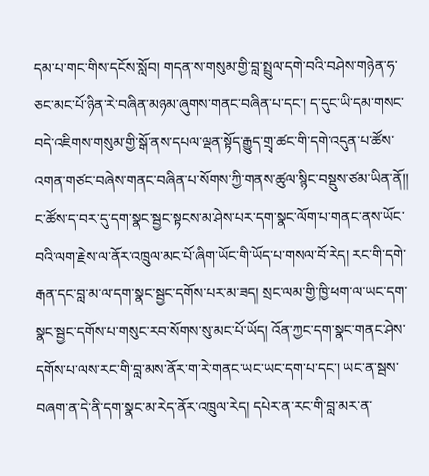དམ་པ་གང་གིས་དངོས་སློབ། གདན་ས་གསུམ་གྱི་བླ་སྤྲུལ་དགེ་བའི་བཤེས་གཉེན་ཧ་ཅང་མང་པོ་ཉིན་རེ་བཞིན་མཉམ་ཞུགས་གནང་བཞིན་པ་དང་། ད་དུང་ཡི་དམ་གསང་བདེ་འཇིགས་གསུམ་གྱི་སྒོ་ནས་དཔལ་ལྡན་སྟོད་རྒྱུད་གྲྭ་ཚང་གི་དགེ་འདུན་པ་ཚོས་འགན་གཙང་བཞེས་གནང་བཞིན་པ་སོགས་ཀྱི་གནས་ཚུལ་སྙིང་བསྡུས་ཙམ་ཡིན་ནོ།།
ང་ཚོས་ད་བར་དུ་དག་སྣང་སྦྱང་སྟངས་མ་ཤེས་པར་དག་སྣང་ལོག་པ་གནང་ནས་ཡོང་བའི་ལག་རྗེས་ལ་ནོར་འཁྲུལ་མང་པོ་ཞིག་ཡོང་གི་ཡོད་པ་གསལ་བོ་རེད། རང་གི་དགེ་རྒན་དང་བླ་མ་ལ་དག་སྣང་སྦྱང་དགོས་པར་མ་ཟད། སྲང་ལམ་གྱི་ཁྱི་ཕག་ལ་ཡང་དག་སྣང་སྦྱང་དགོས་པ་གསུང་རབ་སོགས་སུ་མང་པོ་ཡོད། འོན་ཀྱང་དག་སྣང་གནང་ཤེས་དགོས་པ་ལས་རང་གི་བླ་མས་ནོར་ག་རེ་གནང་ཡང་ཡང་དག་པ་དང་། ཡང་ན་སྦས་བཞག་ན་དེ་ནི་དག་སྣང་མ་རེད་ནོར་འཁྲུལ་རེད། དཔེར་ན་རང་གི་བླ་མར་ན་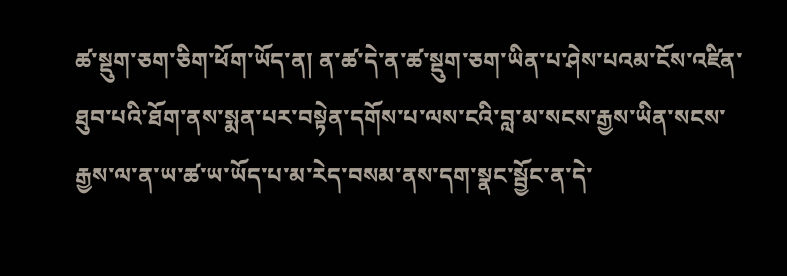ཚ་སྡུག་ཅག་ཅིག་ཕོག་ཡོད་ན། ན་ཚ་དེ་ན་ཚ་སྡུག་ཅག་ཡིན་པ་ཤེས་པའམ་ངོས་འཛིན་ཐུབ་པའི་ཐོག་ནས་སྨན་པར་བསྟེན་དགོས་པ་ལས་ངའི་བླ་མ་སངས་རྒྱས་ཡིན་སངས་རྒྱས་ལ་ན་ཡ་ཚ་ཡ་ཡོད་པ་མ་རེད་བསམ་ནས་དག་སྣང་སྦྱོང་ན་དེ་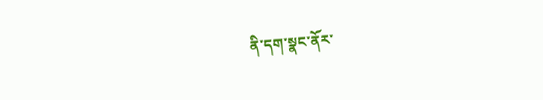ནི་དག་སྣང་ནོར་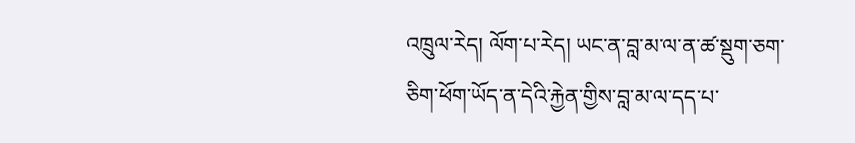འཁྲུལ་རེད། ལོག་པ་རེད། ཡང་ན་བླ་མ་ལ་ན་ཚ་སྡུག་ཅག་ཅིག་ཕོག་ཡོད་ན་དེའི་རྐྱེན་གྱིས་བླ་མ་ལ་དད་པ་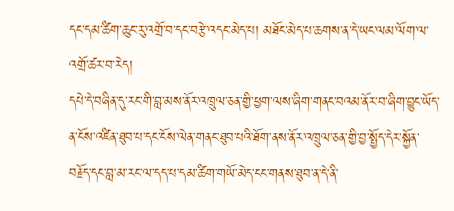དང་དམ་ཚིག་ཆུང་རུ་འགྲོ་བ་དང་བརྩེ་འདང་མེད་པ། མཐོང་མེད་པ་ཆགས་ན་དེ་ཡང་ལམ་ལོག་ལ་འགྲོ་ཚར་བ་རེད།
དཔེ་དེ་བཞིན་དུ་རང་གི་བླ་མས་ནོར་འཁྲུལ་ཅན་གྱི་ཕྱག་ལས་ཞིག་གནང་བའམ་ནོར་བ་ཞིག་བྱུང་ཡོད་ན་ངོས་འཛིན་ཐུབ་པ་དང་ངོས་ལེན་གནང་ཐུབ་པའི་ཐོག་ནས་ནོར་འཁྲུལ་ཅན་གྱི་བྱ་སྤྱོད་དེར་སྐྱོན་བརྗོད་དང་བླ་མ་རང་ལ་དད་པ་དམ་ཚིག་གཡོ་མེད་ངང་གནས་ཐུབ་ན་དེ་ནི་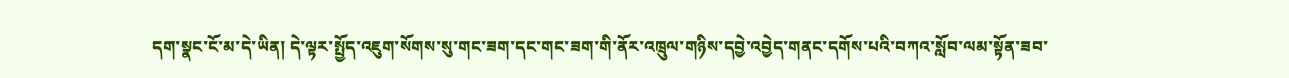དག་སྣང་ངོ་མ་དེ་ཡིན། དེ་ལྟར་སྤྱོད་འཇུག་སོགས་སུ་གང་ཟག་དང་གང་ཟག་གི་ནོར་འཁྲུལ་གཉིས་དབྱེ་འབྱེད་གནང་དགོས་པའི་བཀའ་སློབ་ལམ་སྟོན་ཟབ་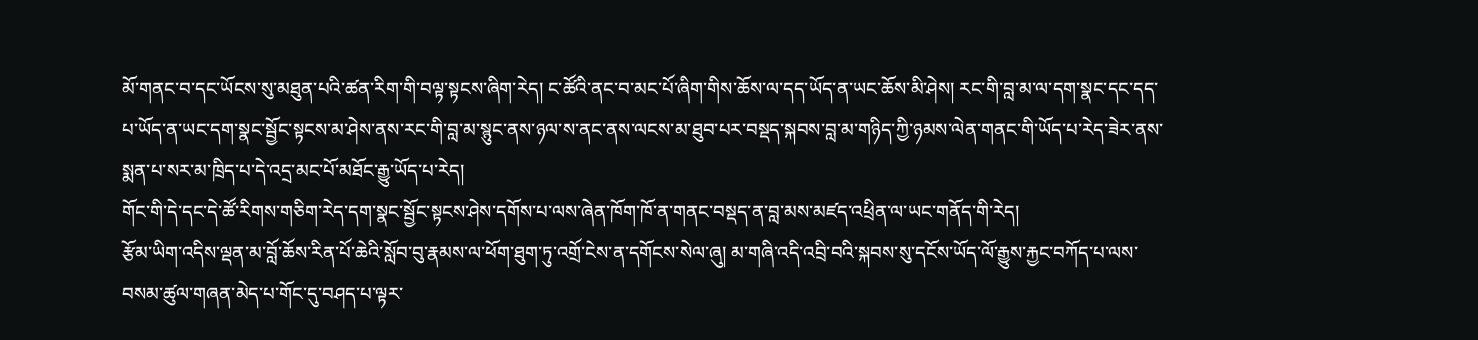མོ་གནང་བ་དང་ཡོངས་སུ་མཐུན་པའི་ཚན་རིག་གི་བལྟ་སྟངས་ཞིག་རེད། ང་ཚོའི་ནང་བ་མང་པོ་ཞིག་གིས་ཆོས་ལ་དད་ཡོད་ན་ཡང་ཆོས་མི་ཤེས། རང་གི་བླ་མ་ལ་དག་སྣང་དང་དད་པ་ཡོད་ན་ཡང་དག་སྣང་སྦྱོང་སྟངས་མ་ཤེས་ནས་རང་གི་བླ་མ་སྙུང་ནས་ཉལ་ས་ནང་ནས་ལངས་མ་ཐུབ་པར་བསྡད་སྐབས་བླ་མ་གཉིད་ཀྱི་ཉམས་ལེན་གནང་གི་ཡོད་པ་རེད་ཟེར་ནས་སྨན་པ་སར་མ་ཁྲིད་པ་དེ་འདྲ་མང་པོ་མཐོང་རྒྱུ་ཡོད་པ་རེད།
གོང་གི་དེ་དང་དེ་ཚོ་རིགས་གཅིག་རེད་དག་སྣང་སྦྱོང་སྟངས་ཤེས་དགོས་པ་ལས་ཞེན་ཁོག་ཁོ་ན་གནང་བསྡད་ན་བླ་མས་མཛད་འཕྲིན་ལ་ཡང་གནོད་གི་རེད།
རྩོམ་ཡིག་འདིས་ལྡན་མ་བློ་ཆོས་རིན་པོ་ཆེའི་སློབ་བུ་རྣམས་ལ་ཕོག་ཐུག་ཏུ་འགྲོ་ངེས་ན་དགོངས་སེལ་ཞུ། མ་གཞི་འདི་འབྲི་བའི་སྐབས་སུ་དངོས་ཡོད་ལོ་རྒྱུས་རྐྱང་བཀོད་པ་ལས་བསམ་ཚུལ་གཞན་མེད་པ་གོང་དུ་བཤད་པ་ལྟར་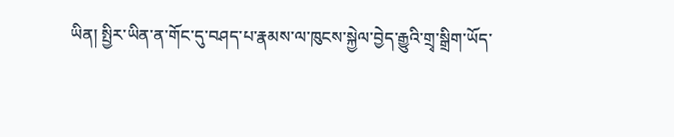ཡིན། སྤྱིར་ཡིན་ན་གོང་དུ་བཤད་པ་རྣམས་ལ་ཁུངས་སྐྱེལ་བྱེད་རྒྱུའི་གྲྭ་སྒྲིག་ཡོད་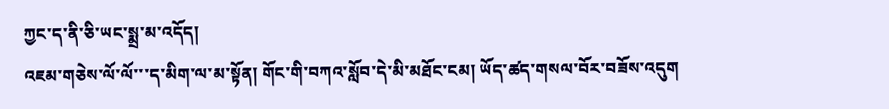ཀྱང་ད་ནི་ཅི་ཡང་སྨྲ་མ་འདོད།
འཇམ་གཅེས་ལོ་ལོ་་་ད་མིག་ལ་མ་སྟོན། གོང་གི་བཀའ་སློབ་དེ་མི་མཐོང་ངམ། ཡོད་ཚད་གསལ་བོར་བཟོས་འདུག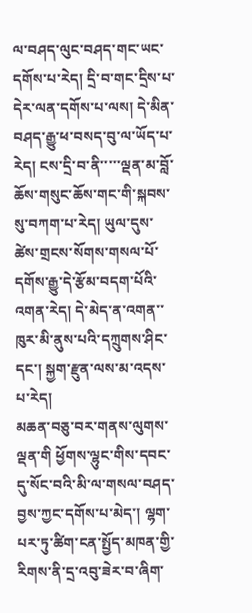ལ་བཤད་ལུང་བཤད་གང་ཡང་དགོས་པ་རེད། དྲི་བ་གང་དྲིས་པ་དེར་ལན་དགོས་པ་ལས། དེ་མིན་བཤད་རྒྱུ་ཕ་བསད་བུ་ལ་ཡོད་པ་རེད། ངས་དྲི་བ་ནི་་་་་ལྡན་མ་བློ་ཆོས་གསུང་ཆོས་གང་གི་སྐབས་སུ་བཀག་པ་རེད། ཡུལ་དུས་ཚེས་གྲངས་སོགས་གསལ་པོ་དགོས་རྒྱུ་དེ་རྩོམ་བདག་པོའི་འགན་རེད། དེ་མེད་ན་འགན་་ཁུར་མི་ནུས་པའི་དཀྲུགས་ཤིང་དང་། སྐྱག་རྫུན་ལས་མ་འདས་པ་རེད།
མཆན་བཅུ་བར་གནས་ལུགས་ལྡན་གི ཕྱོགས་ལྷུང་གིས་དབང་དུ་སོང་བའི་མི་ལ་གསལ་བཤད་བྱས་ཀྱང་དགོས་པ་མེད་། ལྷག་པར་ཏུ་ཚིག་ངན་སྤྱོད་མཁན་གྱི་རིགས་ནི་དྲ་འབུ་ཟེར་བ་ཞིག་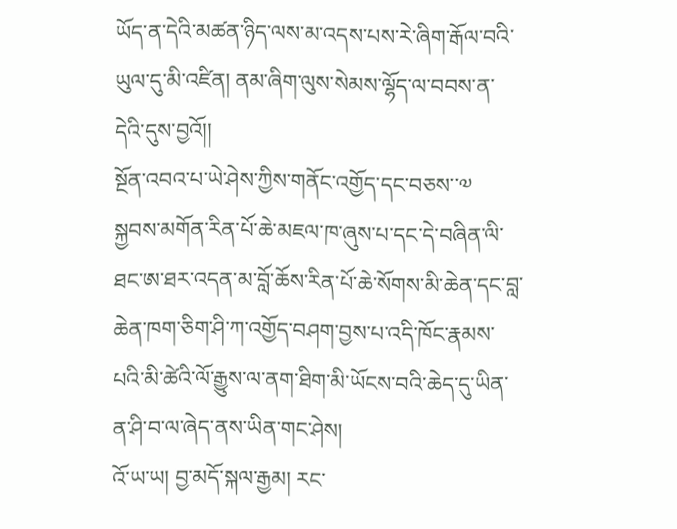ཡོད་ན་དེའི་མཚན་ཉིད་ལས་མ་འདས་པས་རེ་ཞིག་རྒོལ་བའི་ཡུལ་དུ་མི་འཛིན། ནམ་ཞིག་ལུས་སེམས་ལྷོད་ལ་བབས་ན་དེའི་དུས་བྱའོ།།
སྔོན་འབའ་པ་ཡེ་ཤེས་ཀྱིས་གནོང་འགྱོད་དང་བཅས་་༧ སྐྱབས་མགོན་རིན་པོ་ཆེ་མཇལ་ཁ་ཞུས་པ་དང་དེ་བཞིན་ལི་ཐང་ཨ་ཐར་འདན་མ་བློ་ཆོས་རིན་པོ་ཆེ་སོགས་མི་ཆེན་དང་བླ་ཆེན་ཁག་ཅིག་ཤི་ཀ་འགྱོད་བཤག་བྱས་པ་འདི་ཁོང་རྣམས་པའི་མི་ཚེའི་ལོ་རྒྱུས་ལ་ནག་ཐིག་མི་ཡོངས་བའི་ཆེད་དུ་ཡིན་ན་ཤི་བ་ལ་ཞེད་ནས་ཡིན་གང་ཤེས།
འོ་ཡ་ཡ། བྱ་མདོ་སྐལ་རྒྱམ། རང་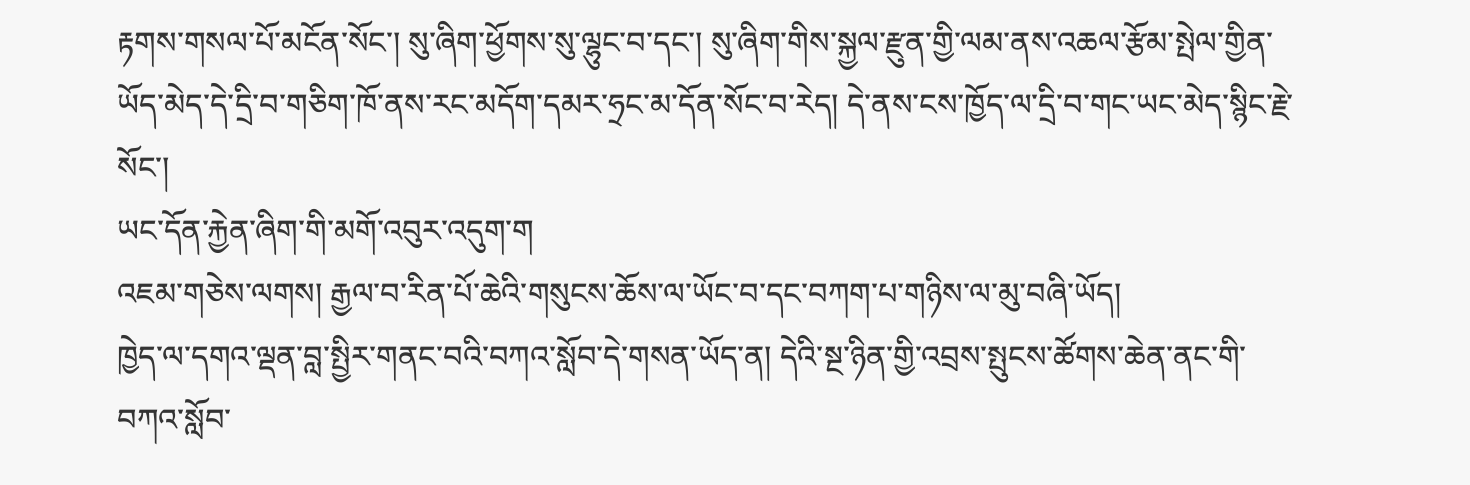རྟགས་གསལ་པོ་མངོན་སོང་། སུ་ཞིག་ཕྱོགས་སུ་ལྷུང་བ་དང་། སུ་ཞིག་གིས་སྐྱལ་རྫུན་གྱི་ལམ་ནས་འཆལ་རྩོམ་སྤེལ་གྱིན་ཡོད་མེད་དེ་དྲི་བ་གཅིག་ཁོ་ནས་རང་མདོག་དམར་ཧྲང་མ་དོན་སོང་བ་རེད། དེ་ནས་ངས་ཁྱོད་ལ་དྲི་བ་གང་ཡང་མེད་སྙིང་རྗེ་སོང་།
ཡང་དོན་རྐྱེན་ཞིག་གི་མགོ་འབུར་འདུག་ག
འཇམ་གཅེས་ལགས། རྒྱལ་བ་རིན་པོ་ཆེའི་གསུངས་ཆོས་ལ་ཡོང་བ་དང་བཀག་པ་གཉིས་ལ་མུ་བཞི་ཡོད།
ཁྱེད་ལ་དགའ་ལྡན་བླ་སྤྱིར་གནང་བའི་བཀའ་སློབ་དེ་གསན་ཡོད་ན། དེའི་སྔ་ཉིན་གྱི་འབྲས་སྤུངས་ཚོགས་ཆེན་ནང་གི་བཀའ་སློབ་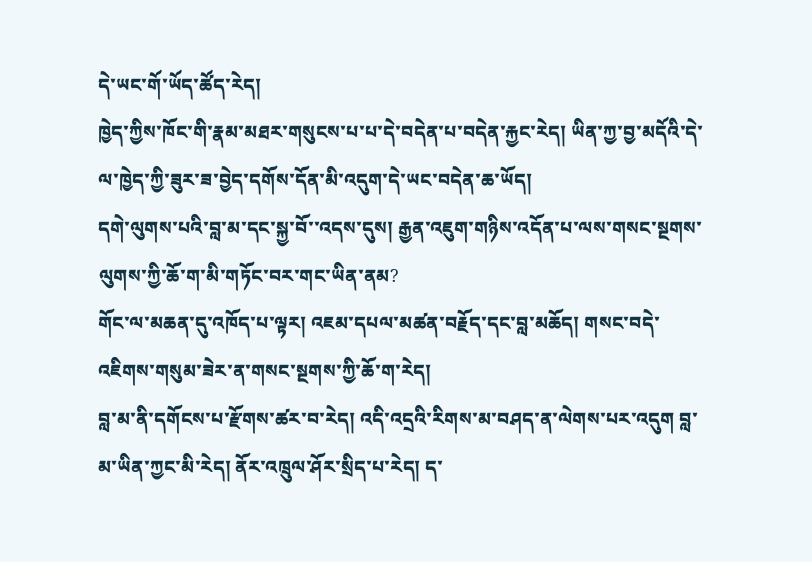དེ་ཡང་གོ་ཡོད་ཚོད་རེད།
ཁྱེད་ཀྱིས་ཁོང་གི་རྣམ་མཐར་གསུངས་པ་པ་དེ་བདེན་པ་བདེན་རྐྱང་རེད། ཡིན་ཀྱ་བྱ་མདོའི་དེ་ལ་ཁྱེད་ཀྱི་ཟུར་ཟ་བྱེད་དགོས་དོན་མི་འདུག་དེ་ཡང་བདེན་ཆ་ཡོད།
དགེ་ལུགས་པའི་བླ་མ་དང་སྐྱ་བོ་་འདས་དུས། རྒྱན་འཇུག་གཉིས་འདོན་པ་ལས་གསང་སྔགས་ལུགས་ཀྱི་ཆོ་ག་མི་གཏོང་བར་གང་ཡིན་ནམ?
གོང་ལ་མཆན་དུ་འཁོད་པ་ལྟར། འཇམ་དཔལ་མཚན་བརྗོད་དང་བླ་མཆོད། གསང་བདེ་འཇིགས་གསུམ་ཟེར་ན་གསང་སྔགས་ཀྱི་ཆོ་ག་རེད།
བླ་མ་ནི་དགོངས་པ་རྫོགས་ཚར་བ་རེད། འདི་འདྲའི་རིགས་མ་བཤད་ན་ལེགས་པར་འདུག བླ་མ་ཡིན་ཀྱང་མི་རེད། ནོར་འཁྲུལ་ཤོར་སྲིད་པ་རེད། ད་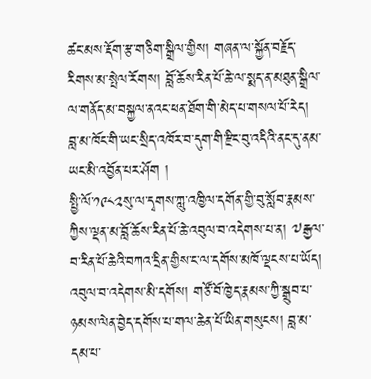ཚང་མས་རྡོག་རྩ་གཅིག་སྒྲིལ་གྱིས། གཞན་ལ་སྐྱོན་བརྗོད་རིགས་མ་སྤེལ་རོགས། བློ་ཆོས་རིན་པོ་ཆེ་ལ་སྨད་ན་མཐུན་སྒྲིལ་ལ་གནོད་མ་བསྐྱལ་ནའང་ཕན་ཐོག་གི་མེད་པ་གསལ་པོ་རེད། བླ་མ་ཁོང་གི་ཡང་སྲིད་འཁོར་བ་དུག་གི་རྫིང་བུ་འདིའི་ནང་དུ་ནམ་ཡང་མི་འབྱོན་པར་ཤོག །
སྤྱི་ལོ་༡༩༨༢སུ་ལ་དྭགས་ཀླུ་འཁྱིལ་དགོན་གྱི་བུ་སློབ་རྣམས་ཀྱིས་ལྡན་མ་བློ་ཆོས་རིན་པོ་ཆེ་འབུལ་བ་འདེགས་པ་ན། ༧རྒྱལ་བ་རིན་པོ་ཆེའི་བཀའ་དྲིན་གྱིས་ང་ལ་དགོས་མཁོ་ལྡངས་པ་ཡོད། འབུལ་བ་འདེགས་མི་དགོས། གཙོ་བོ་ཁྱེད་རྣམས་ཀྱི་སྒྲུབ་པ་ཉམས་ལེན་བྱེད་དགོས་པ་གལ་ཆེན་པོ་ཡིན་གསུངས། བླ་མ་དམ་པ་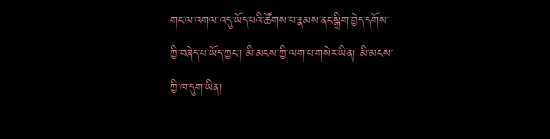གང་ལ་འགལ་འདུ་ཡོད་པའི་ཚོགས་པ་རྣམས་ནང་སྒྲིག་བྱེད་དགོས་ཀྱི་བཞེད་པ་ཡོད་ཀྱང་། མི་མངས་ཀྱི་ལག་པ་གསེར་ཡིན། མི་མངས་ཀྱི་ཁ་དུག་ཡིན།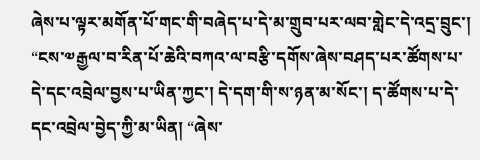ཞེས་པ་ལྟར་མགོན་པོ་གང་གི་བཞེད་པ་དེ་མ་གྲུབ་པར་ལབ་གླེང་དེ་འདྲ་བྲུང་། “ངས་༧རྒྱལ་བ་རིན་པོ་ཆེའི་བཀའ་ལ་བརྩི་དགོས་ཞེས་བཤད་པར་ཚོགས་པ་དེ་དང་འབྲེལ་བྱས་པ་ཡིན་ཀྱང་། དེ་དག་གི་ས་ཉན་མ་སོང་། ད་ཚོགས་པ་དེ་དང་འབྲེལ་བྱེད་ཀྱི་མ་ཡིན། “ཞེས་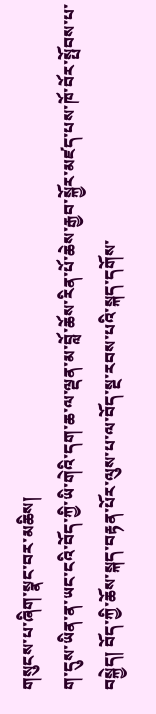གསུངས་པ་ཞིག་སྣང་བར་མཆིས།
ག་དུས་ཡིན་ན་ཡང་ངའི་བོད་ཀྱི་ཡི་གེའི་དག་ཆ་ལ་ལྡན་མ་བློ་ཆོས་རིན་པོ་ཆེས་རྒྱབ་སྐྱོར་མཛད་པས་ཁོ་བོར་སྤོབས་པ་བསྐྱེད། བོད་ཀྱི་ཆོས་སྐད་བརྟན་པོར་ལུས་པ་ལ་བོད་སྔ་རབས་པའི་སྐད་དགོས་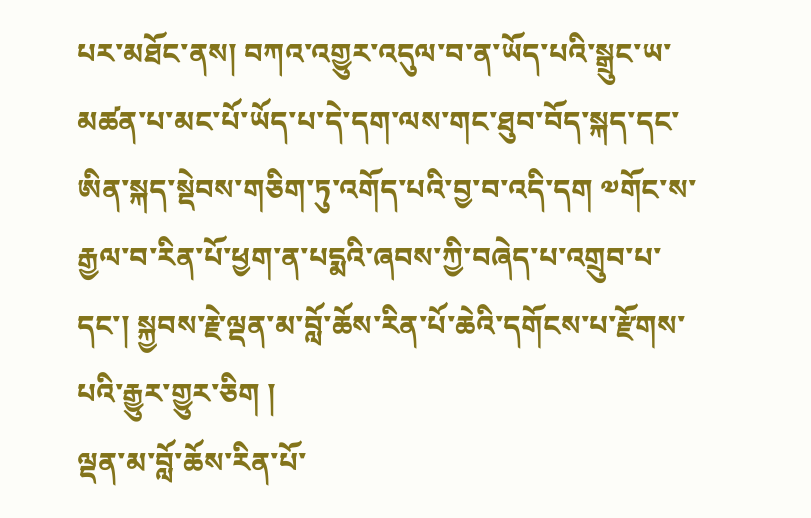པར་མཐོང་ནས། བཀའ་འགྱུར་འདུལ་བ་ན་ཡོད་པའི་སྒྲུང་ཡ་མཚན་པ་མང་པོ་ཡོད་པ་དེ་དག་ལས་གང་ཐུབ་བོད་སྐད་དང་ཨིན་སྐད་སྡེབས་གཅིག་ཏུ་འགོད་པའི་བྱ་བ་འདི་དག ༧གོང་ས་རྒྱལ་བ་རིན་པོ་ཕྱག་ན་པདྨའི་ཞབས་ཀྱི་བཞེད་པ་འགྲུབ་པ་དང་། སྐྱབས་རྗེ་ལྡན་མ་བློ་ཆོས་རིན་པོ་ཆེའི་དགོངས་པ་རྫོགས་པའི་རྒྱུར་གྱུར་ཅིག །
ལྡན་མ་བློ་ཆོས་རིན་པོ་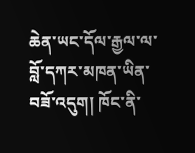ཆེན་ཡང་དོལ་རྒྱལ་ལ་བློ་དཀར་མཁན་ཡིན་བཟོ་འདུག། ཁོང་ནི་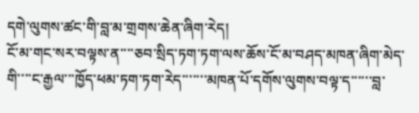དགེ་ལུགས་ཚང་གི་བླ་མ་གྲགས་ཆེན་ཞིག་རེད།
ངོ་མ་གང་སར་བལྟས་ན་་་་ཅབ་སྲིད་ཏག་ཏག་ལས་ཆོས་ངོ་མ་བཤད་མཁན་ཞིག་མེད་གི་་་་ང་རྒྱལ་་་ཁྱོད་ཕམ་ཏག་ཏག་རེད་་་་་་་མཁན་པོ་དགོས་ལུགས་བལྟ་ད་་་་་་བླ་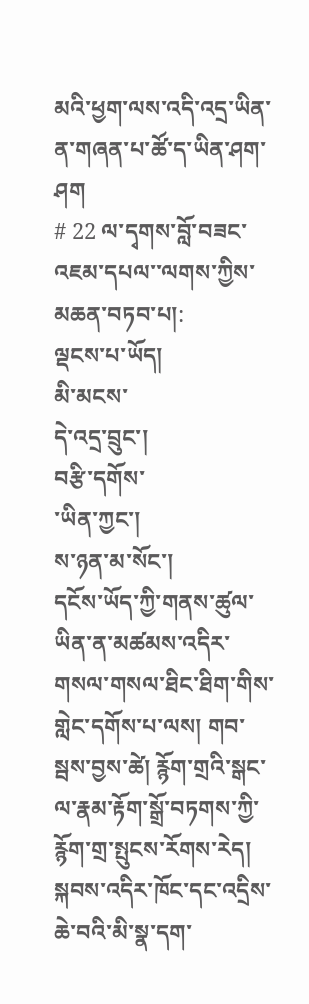མའི་ཕྱག་ལས་འདི་འདྲ་ཡིན་ན་གཞན་པ་ཚོ་ད་ཡིན་ཤག་ཤག
# 22 ལ་དྭགས་བློ་བཟང་འཇམ་དཔལ་་ལགས་ཀྱིས་མཆན་བཏབ་པ།:
ལྡངས་པ་ཡོད།
མི་མངས་
དེ་འདྲ་བྲུང་།
བརྩི་དགོས་
་ཡིན་ཀྱང་།
ས་ཉན་མ་སོང་།
དངོས་ཡོད་ཀྱི་གནས་ཚུལ་ཡིན་ན་མཚམས་འདིར་གསལ་གསལ་ཐིང་ཐིག་གིས་གླེང་དགོས་པ་ལས། གབ་སྦས་བྱས་ཚེ། རྙོག་གྲའི་སྒང་ལ་རྣམ་རྟོག་སྒྲོ་བཏགས་ཀྱི་རྙོག་གྲ་སྤུངས་རོགས་རེད།
སྐབས་འདིར་ཁོང་དང་འདྲིས་ཆེ་བའི་མི་སྣ་དག་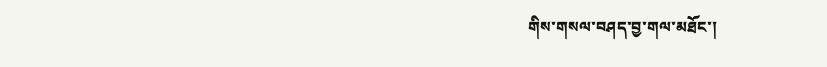གིས་གསལ་བཤད་བྱ་གལ་མཐོང་།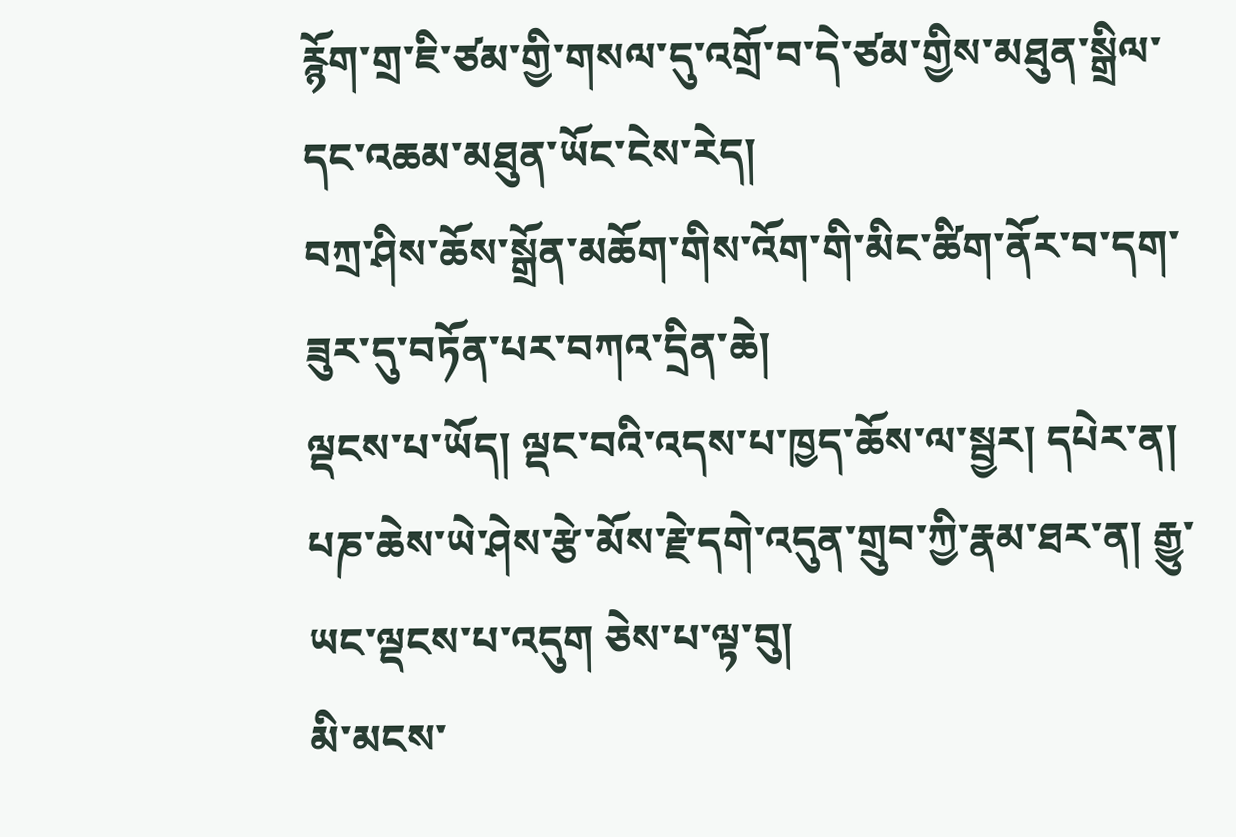རྙོག་གྲ་ཇི་ཙམ་གྱི་གསལ་དུ་འགྲོ་བ་དེ་ཙམ་གྱིས་མཐུན་སྒྲིལ་དང་འཆམ་མཐུན་ཡོང་ངེས་རེད།
བཀྲ་ཤིས་ཆོས་སྒྲོན་མཆོག་གིས་འོག་གི་མིང་ཚིག་ནོར་བ་དག་ཟུར་དུ་བཏོན་པར་བཀའ་དྲིན་ཆེ།
ལྡངས་པ་ཡོད། ལྡང་བའི་འདས་པ་ཁྱད་ཆོས་ལ་སྦྱར། དཔེར་ན། པཎ་ཆེས་ཡེ་ཤེས་རྩེ་མོས་རྗེ་དགེ་འདུན་གྲུབ་ཀྱི་རྣམ་ཐར་ན། རྒྱུ་ཡང་ལྡངས་པ་འདུག ཅེས་པ་ལྟ་བུ།
མི་མངས་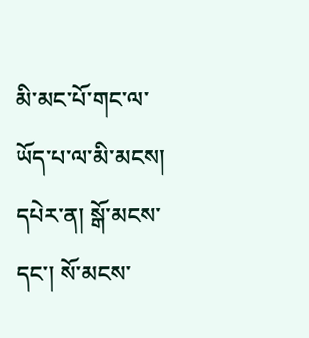མི་མང་པོ་གང་ལ་ཡོད་པ་ལ་མི་མངས། དཔེར་ན། སྒོ་མངས་དང་། སོ་མངས་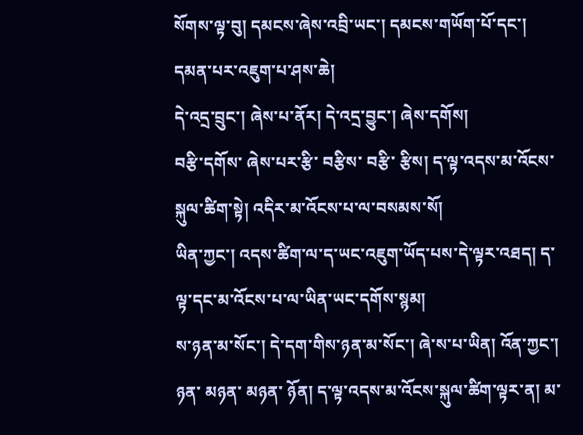སོགས་ལྟ་བུ། དམངས་ཞེས་འབྲི་ཡང་། དམངས་གཡོག་པོ་དང་། དམན་པར་འཇུག་པ་ཤས་ཆེ།
དེ་འདྲ་བྲུང་། ཞེས་པ་ནོར། དེ་འདྲ་བྱུང་། ཞེས་དགོས།
བརྩི་དགོས་ ཞེས་པར་རྩི་ བརྩིས་ བརྩི་ རྩིས། ད་ལྟ་འདས་མ་འོངས་སྐུལ་ཚིག་སྟེ། འདིར་མ་འོངས་པ་ལ་བསམས་སོ།
ཡིན་ཀྱང་། འདས་ཚིག་ལ་ད་ཡང་འཇུག་ཡོད་པས་དེ་ལྟར་འཐད། ད་ལྟ་དང་མ་འོངས་པ་ལ་ཡིན་ཡང་དགོས་སྙམ།
ས་ཉན་མ་སོང་། དེ་དག་གིས་ཉན་མ་སོང་། ཞེ་ས་པ་ཡིན། འོན་ཀྱང་། ཉན་ མཉན་ མཉན་ ཉོན། ད་ལྟ་འདས་མ་འོངས་སྐུལ་ཚིག་ལྟར་ན། མ་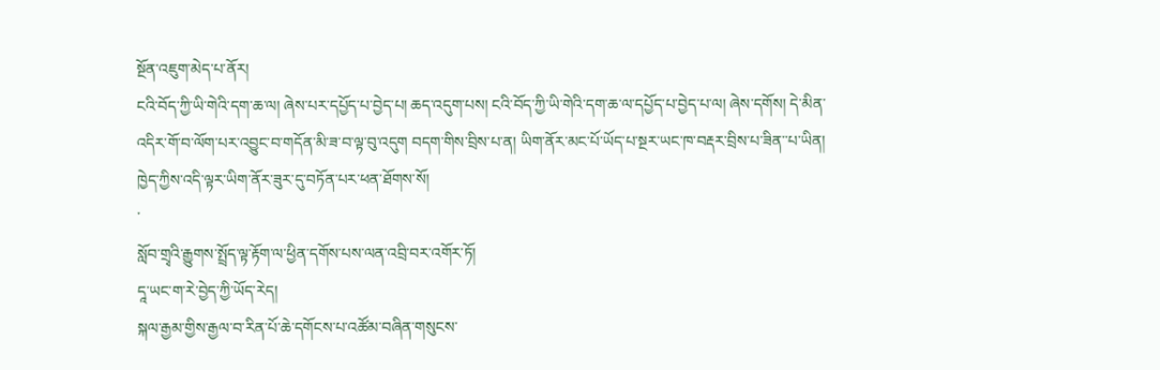སྔོན་འཇུག་མེད་པ་ནོར།
ངའི་བོད་ཀྱི་ཡི་གེའི་དག་ཆ་ལ། ཞེས་པར་དཔྱོད་པ་བྱེད་པ། ཆད་འདུག་པས། ངའི་བོད་ཀྱི་ཡི་གེའི་དག་ཆ་ལ་དཔྱོད་པ་བྱེད་པ་ལ། ཞེས་དགོས། དེ་མིན་འདིར་གོ་བ་ལོག་པར་འབྱུང་བ་གདོན་མི་ཟ་བ་ལྟ་བུ་འདུག བདག་གིས་བྲིས་པ་ན། ཡིག་ནོར་མང་པོ་ཡོད་པ་སྔར་ཡང་ཁ་བརྡར་བྲིས་པ་ཟིན་་པ་ཡིན། ཁྱེད་ཀྱིས་འདི་ལྟར་ཡིག་ནོར་ཟུར་དུ་བཏོན་པར་ཕན་ཐོགས་སོ།
་
སློབ་གྲྭའི་རྒྱུགས་སྤྲོད་ལྟ་རྟོག་ལ་ཕྱིན་དགོས་པས་ལན་འབྲི་བར་འགོར་ཏོ།
དཱ་ཡང་ག་རེ་བྱེད་ཀྱི་ཡོད་རེད།
སྐལ་རྒྱམ་གྱིས་རྒྱལ་བ་རིན་པོ་ཆེ་དགོངས་པ་འཚོམ་བཞིན་གསུངས་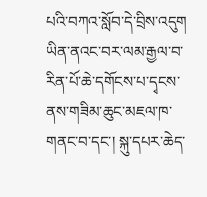པའི་བཀའ་སློབ་དེ་བྲིས་འདུག ཡིན་ནའང་བར་ལམ་རྒྱལ་བ་རིན་པོ་ཆེ་དགོངས་པ་དྭངས་ནས་གཟིམ་ཆུང་མཇལ་ཁ་གནང་བ་དང་། སྐུ་དཔར་ཆེད་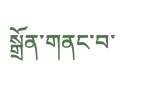སྒྲོན་གནང་བ་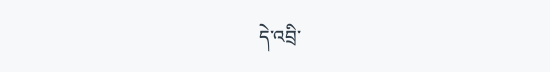དེ་འབྲི་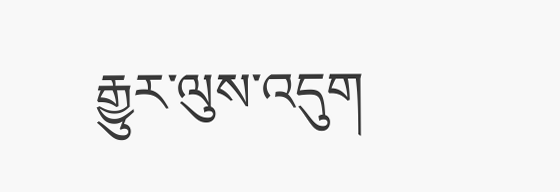རྒྱུར་ལུས་འདུག